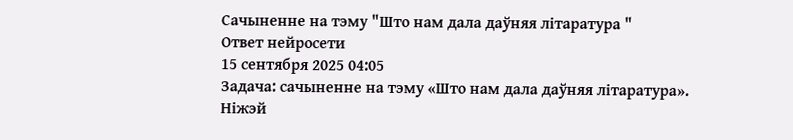Сачыненне на тэму "Што нам дала даўняя літаратура "
Ответ нейросети
15 сентября 2025 04:05
Задача: сачыненне на тэму «Што нам дала даўняя літаратура».
Ніжэй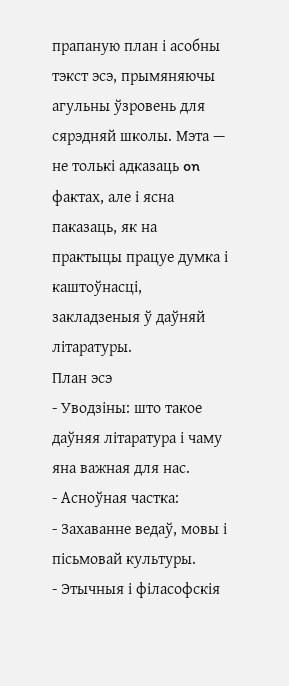прапаную план і асобны тэкст эсэ, прымяняючы агульны ўзровень для сярэдняй школы. Мэта — не толькі адказаць on фактах, але і ясна паказаць, як на практыцы працуе думка і каштоўнасці, закладзеныя ў даўняй літаратуры.
План эсэ
- Уводзіны: што такое даўняя літаратура і чаму яна важная для нас.
- Асноўная частка:
- Захаванне ведаў, мовы і пісьмовай культуры.
- Этычныя і філасофскія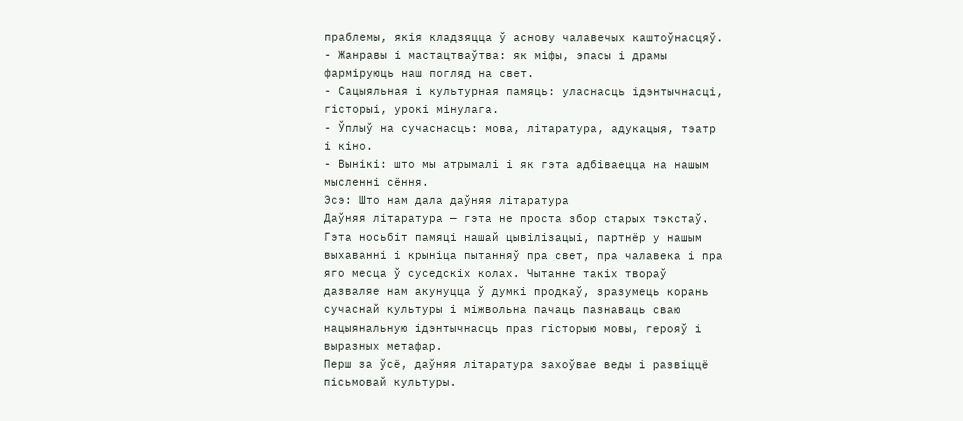праблемы, якія кладзяцца ў аснову чалавечых каштоўнасцяў.
- Жанравы і мастацтваўтва: як міфы, эпасы і драмы фарміруюць наш погляд на свет.
- Сацыяльная і культурная памяць: уласнасць ідэнтычнасці, гісторыі, урокі мінулага.
- Ўплыў на сучаснасць: мова, літаратура, адукацыя, тэатр і кіно.
- Вынікі: што мы атрымалі і як гэта адбіваецца на нашым мысленні сёння.
Эсэ: Што нам дала даўняя літаратура
Даўняя літаратура — гэта не проста збор старых тэкстаў. Гэта носьбіт памяці нашай цывілізацыі, партнёр у нашым выхаванні і крыніца пытанняў пра свет, пра чалавека і пра яго месца ў суседскіх колах. Чытанне такіх твораў дазваляе нам акунуцца ў думкі продкаў, зразумець корань сучаснай культуры і міжвольна пачаць пазнаваць сваю нацыянальную ідэнтычнасць праз гісторыю мовы, герояў і выразных метафар.
Перш за ўсё, даўняя літаратура захоўвае веды і развіццё пісьмовай культуры.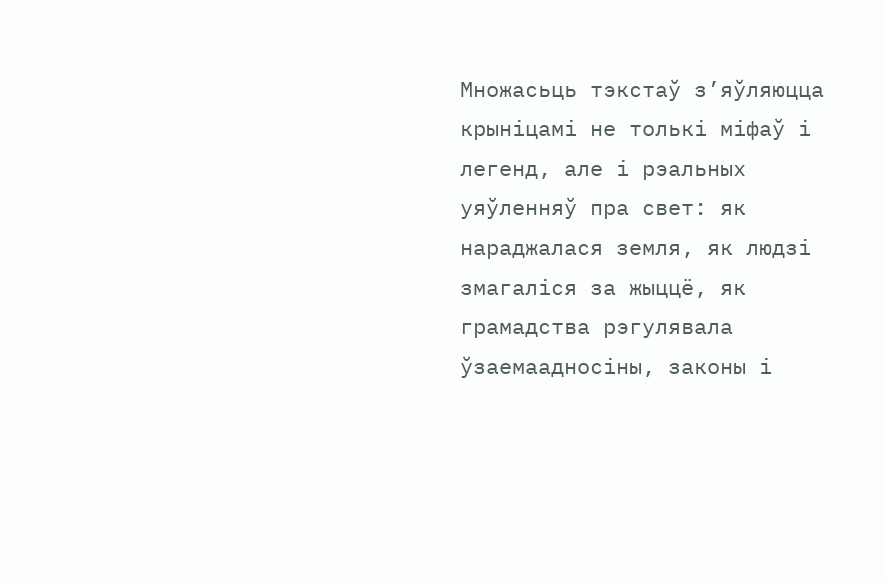Множасьць тэкстаў з’яўляюцца крыніцамі не толькі міфаў і легенд, але і рэальных уяўленняў пра свет: як нараджалася земля, як людзі змагаліся за жыццё, як грамадства рэгулявала ўзаемаадносіны, законы і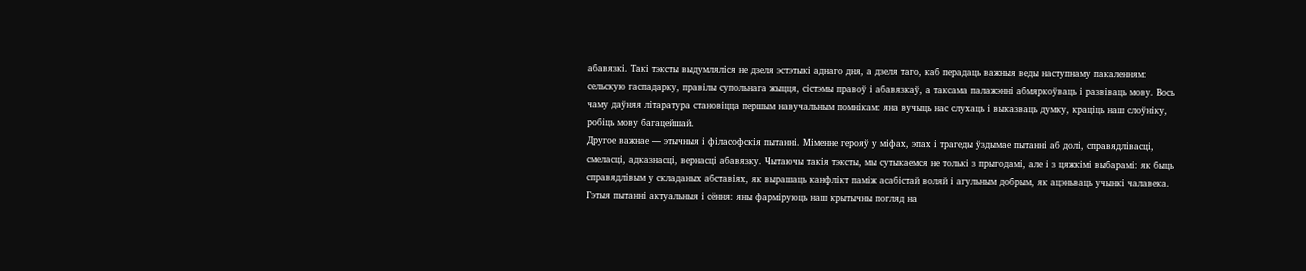абавязкі. Такі тэксты выдумляліся не дзеля эстэтыкі аднаго дня, а дзеля таго, каб перадаць важныя веды наступнаму пакаленням: сельскую гаспадарку, правілы супольнага жыцця, сістэмы правоў і абавязкаў, а таксама палажэнні абмяркоўваць і развіваць мову. Вось чаму даўняя літаратура становіцца першым навучальным помнікам: яна вучыць нас слухаць і выказваць думку, краціць наш слоўніку, робіць мову багацейшай.
Другое важнае — этычныя і філасофскія пытанні. Міменне герояў у міфах, эпах і трагеды ўздымае пытанні аб долі, справядлівасці, смеласці, адказнасці, вернасці абавязку. Чытаючы такія тэксты, мы сутыкаемся не толькі з прыгодамі, але і з цяжкімі выбарамі: як быць справядлівым у складаных абставіях, як вырашаць канфлікт паміж асабістай воляй і агульным добрым, як ацэньваць учынкі чалавека. Гэтыя пытанні актуальныя і сёння: яны фарміруюць наш крытычны погляд на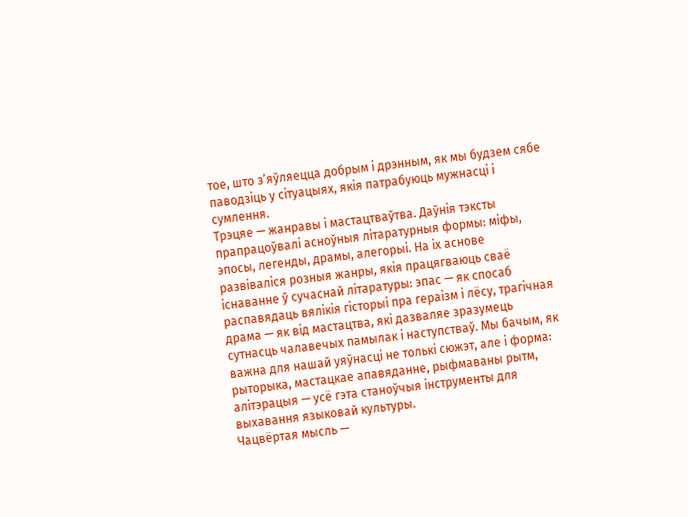тое, што з’яўляецца добрым і дрэнным, як мы будзем сябе паводзіць у сітуацыях, якія патрабуюць мужнасці і сумлення.
Трэцяе — жанравы і мастацтваўтва. Даўнія тэксты прапрацоўвалі асноўныя літаратурныя формы: міфы, эпосы, легенды, драмы, алегорыі. На іх аснове развіваліся розныя жанры, якія працягваюць сваё існаванне ў сучаснай літаратуры: эпас — як спосаб распавядаць вялікія гісторыі пра гераізм і лёсу, трагічная драма — як від мастацтва, які дазваляе зразумець сутнасць чалавечых памылак і наступстваў. Мы бачым, як важна для нашай уяўнасці не толькі сюжэт, але і форма: рыторыка, мастацкае апавяданне, рыфмаваны рытм, алітэрацыя — усё гэта станоўчыя інструменты для выхавання языковай культуры.
Чацвёртая мысль —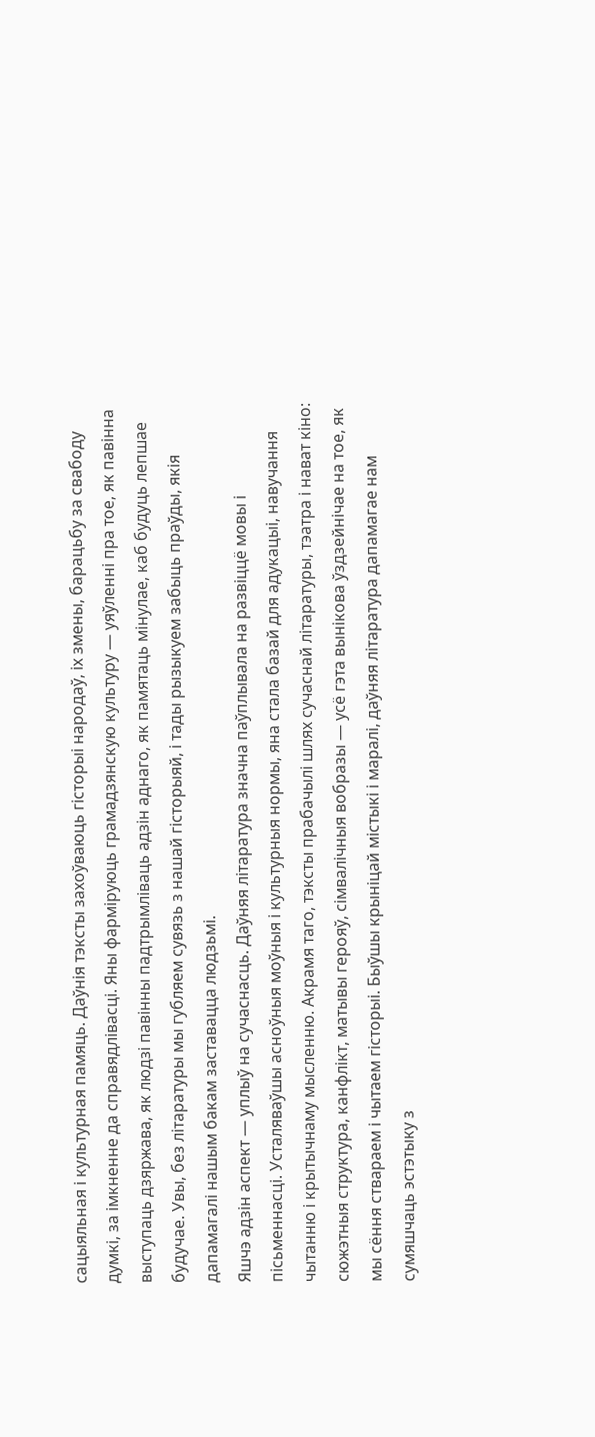сацыяльная і культурная памяць. Даўнія тэксты захоўваюць гісторыі народаў, іх змены, барацьбу за свабоду думкі, за імкненне да справядлівасці. Яны фарміруюць грамадзянскую культуру — уяўленні пра тое, як павінна выступаць дзяржава, як людзі павінны падтрымліваць адзін аднаго, як памятаць мінулае, каб будуць лепшае будучае. Увы, без літаратуры мы губляем сувязь з нашай гісторыяй, і тады рызыкуем забыць праўды, якія дапамагалі нашым бакам заставацца людзьмі.
Яшчэ адзін аспект — уплыў на сучаснасць. Даўняя літаратура значна паўплывала на развіццё мовы і пісьменнасці. Усталяваўшы асноўныя моўныя і культурныя нормы, яна стала базай для адукацыі, навучання чытанню і крытычнаму мысленню. Акрамя таго, тэксты прабачылі шлях сучаснай літаратуры, тэатра і нават кіно: сюжэтныя структура, канфлікт, матывы герояў, сімвалічныя вобразы — усё гэта вынікова ўздзейнічае на тое, як мы сёння ствараем і чытаем гісторыі. Быўшы крыніцай містыкі і маралі, даўняя літаратура дапамагае нам сумяшчаць эстэтыку з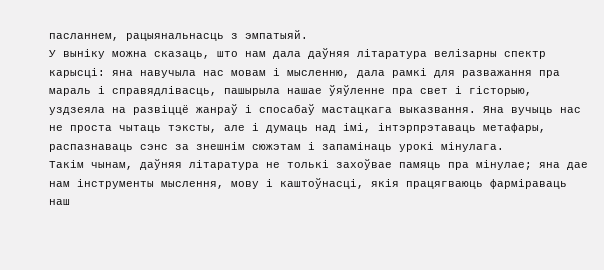пасланнем, рацыянальнасць з эмпатыяй.
У выніку можна сказаць, што нам дала даўняя літаратура велізарны спектр карысці: яна навучыла нас мовам і мысленню, дала рамкі для разважання пра мараль і справядлівасць, пашырыла нашае ўяўленне пра свет і гісторыю, уздзеяла на развіццё жанраў і спосабаў мастацкага выказвання. Яна вучыць нас не проста чытаць тэксты, але і думаць над імі, інтэрпрэтаваць метафары, распазнаваць сэнс за знешнім сюжэтам і запамінаць урокі мінулага.
Такім чынам, даўняя літаратура не толькі захоўвае памяць пра мінулае; яна дае нам інструменты мыслення, мову і каштоўнасці, якія працягваюць фарміраваць наш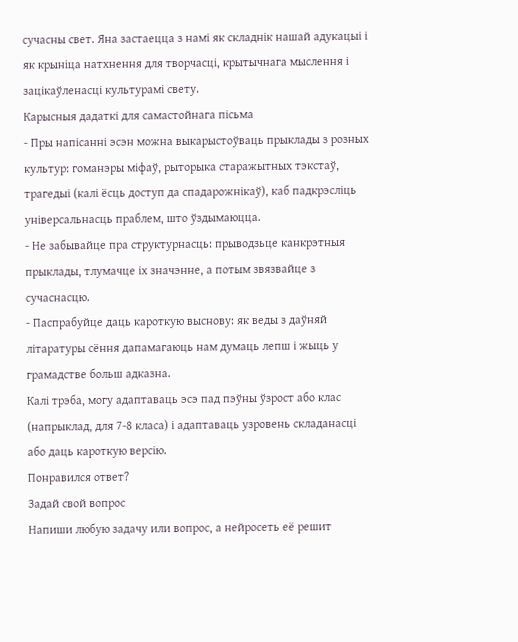сучасны свет. Яна застаецца з намі як складнік нашай адукацыі і як крыніца натхнення для творчасці, крытычнага мыслення і зацікаўленасці культурамі свету.
Карысныя дадаткі для самастойнага пісьма
- Пры напісанні эсэн можна выкарыстоўваць прыклады з розных культур: гоманэры міфаў, рыторыка старажытных тэкстаў, трагедыі (калі ёсць доступ да спадарожнікаў), каб падкрэсліць універсальнасць праблем, што ўздымаюцца.
- Не забывайце пра структурнасць: прыводзьце канкрэтныя прыклады, тлумачце іх значэнне, а потым звязвайце з сучаснасцю.
- Паспрабуйце даць кароткую выснову: як веды з даўняй літаратуры сёння дапамагаюць нам думаць лепш і жыць у грамадстве больш адказна.
Калі трэба, могу адаптаваць эсэ пад пэўны ўзрост або клас (напрыклад, для 7-8 класа) і адаптаваць узровень складанасці або даць кароткую версію.
Понравился ответ?
Задай свой вопрос
Напиши любую задачу или вопрос, а нейросеть её решит